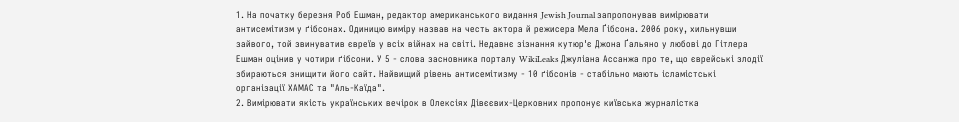1. На початку березня Роб Ешман, редактор американського видання Jewish Journal запропонував вимірювати антисемітизм у ґібсонах. Одиницю виміру назвав на честь актора й режисера Мела Ґібсона. 2006 року, хильнувши зайвого, той звинуватив євреїв у всіх війнах на світі. Недавнє зізнання кутюр'є Джона Ґальяно у любові до Гітлера Ешман оцінив у чотири ґібсони. У 5 - слова засновника порталу WikiLeaks Джуліана Ассанжа про те, що єврейські злодії збираються знищити його сайт. Найвищий рівень антисемітизму - 10 ґібсонів - стабільно мають ісламістські організації ХАМАС та "Аль-Каїда".
2. Вимірювати якість українських вечірок в Олексіях Дівєєвих-Церковних пропонує київська журналістка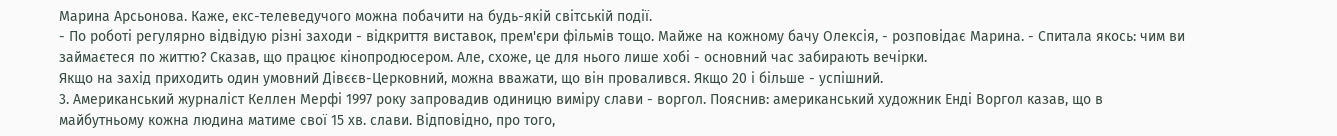Марина Арсьонова. Каже, екс-телеведучого можна побачити на будь-якій світській події.
- По роботі регулярно відвідую різні заходи - відкриття виставок, прем'єри фільмів тощо. Майже на кожному бачу Олексія, - розповідає Марина. - Спитала якось: чим ви займаєтеся по життю? Сказав, що працює кінопродюсером. Але, схоже, це для нього лише хобі - основний час забирають вечірки.
Якщо на захід приходить один умовний Дівєєв-Церковний, можна вважати, що він провалився. Якщо 20 і більше - успішний.
3. Американський журналіст Келлен Мерфі 1997 року запровадив одиницю виміру слави - воргол. Пояснив: американський художник Енді Воргол казав, що в майбутньому кожна людина матиме свої 15 хв. слави. Відповідно, про того,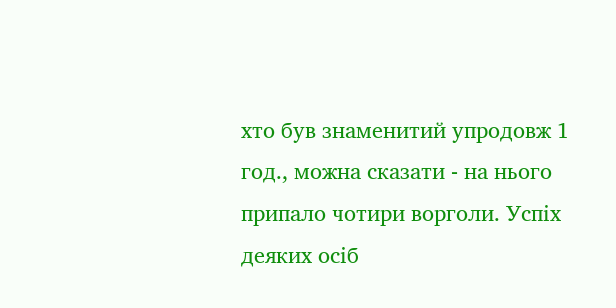хто був знаменитий упродовж 1 год., можна сказати - на нього припало чотири ворголи. Успіх деяких осіб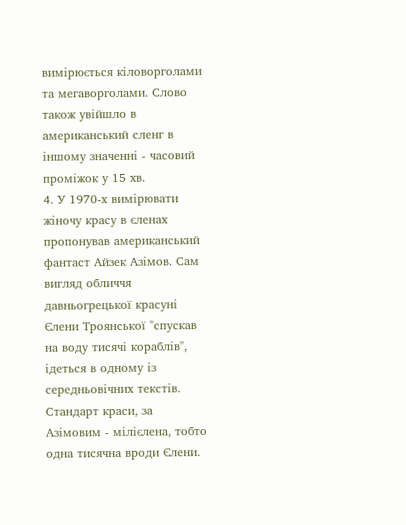вимірюється кіловорголами та мегаворголами. Слово також увійшло в американський сленг в іншому значенні - часовий проміжок у 15 хв.
4. У 1970-х вимірювати жіночу красу в єленах пропонував американський фантаст Айзек Азімов. Сам вигляд обличчя давньогрецької красуні Єлени Троянської "спускав на воду тисячі кораблів", ідеться в одному із середньовічних текстів. Стандарт краси, за Азімовим - мілієлена, тобто одна тисячна вроди Єлени.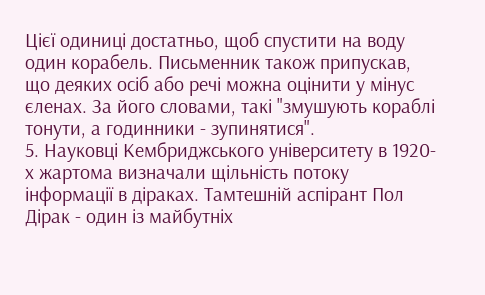Цієї одиниці достатньо, щоб спустити на воду один корабель. Письменник також припускав, що деяких осіб або речі можна оцінити у мінус єленах. За його словами, такі "змушують кораблі тонути, а годинники - зупинятися".
5. Науковці Кембриджського університету в 1920-х жартома визначали щільність потоку інформації в діраках. Тамтешній аспірант Пол Дірак - один із майбутніх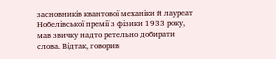засновників квантової механіки й лауреат Нобелівської премії з фізики 1933 року, мав звичку надто ретельно добирати слова. Відтак, говорив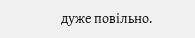дуже повільно.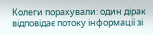Колеги порахували: один дірак відповідає потоку інформації зі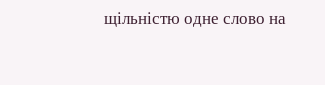щільністю одне слово на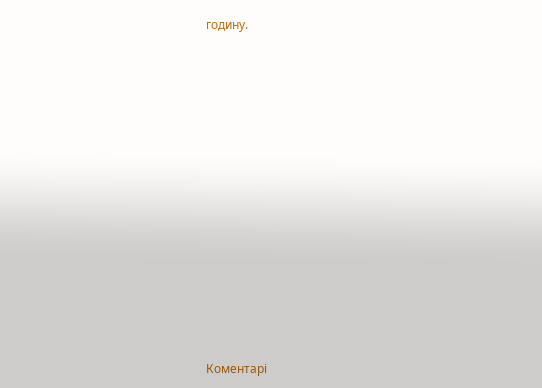годину.




















Коментарі